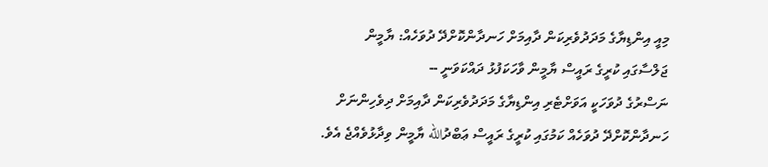މިއީ އިންޑިޔާގެ މަދަދުވެރިކަން ދާއިމަށް ހަނދާންކޮށްދޭ ދުވަހެއް: ޔާމީން
ޖަލްސާގައި ކުރީގެ ރައީސް ޔާމީން ވާހަކަފުޅު ދައްކަވަނީ --
ނަސްރުގެ ދުވަހަކީ އަވަށްޓެރި އިންޑިޔާގެ މަދަދުވެރިކަން ދާއިމަށް ދިވެހިންނަށް ހަނދާންކޮށްދޭ ދުވަހެއް ކަމުގައި ކުރީގެ ރައީސް ޢަބްދުالله ޔާމީން ވިދާޅުވެއްޖެ އެވެ.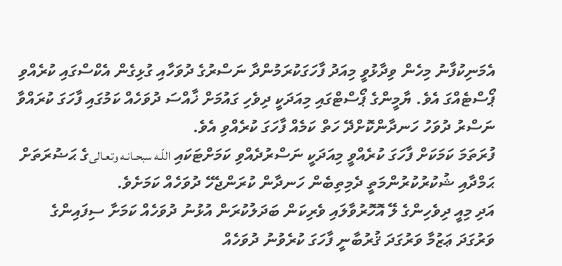އެމަނިކުފާނު މިހެން ވިދާޅުވީ މިއަދު ފާހަގަކުރަމުންދާ ނަސްރުގެ ދުވަހާއި ގުޅިގެން އެކްސްގައި ކުރެއްވި ޕޯސްޓެއްގަ އެވެ. ޔާމީންގެ ޕޯސްޓްގައި މިއަދަކީ ދިވެހި ގައުމަށް ޚާއްސަ ދުވަހެއް ކަމުގައި ފާހަގަ ކުރައްވާ ނަސްރު ދުވަހު ހަނދާންކޮށްދޭ ހަތް ކަމެއް ފާހަގަ ކުރެއްވި އެވެ.
ފުރަތަމަ ކަމަކަށް ފާހަގަ ކުރެއްވީ މިއަދަކީ ނަސްރުދެއްވި ކަމަށްޓަކައި اللّـه سبحـانـه وتعـالىގެ ޙަޟުރަތަށް ޙަމްދާއި ޝުކުރުކުރުންމަތީ ދެމިތިބެން ހަނދާން ކުރަންޖެހޭ ދުވަހެއް ކަމަށެވެ.
އަދި މިއީ ދިވެހިންގެ ލޭ އޮހޮރުވާލައި ވެރިކަން ބަދަލުކުރަން އުޅުނު ދުވަހެއް ކަމަށާ ސިފައިންގެ ވަރުގަދަ ޢަޒުމާ ވަރުގަދަ ޤުރުބާނީ ފާހަގަ ކުރެވުނު ދުވަހެއް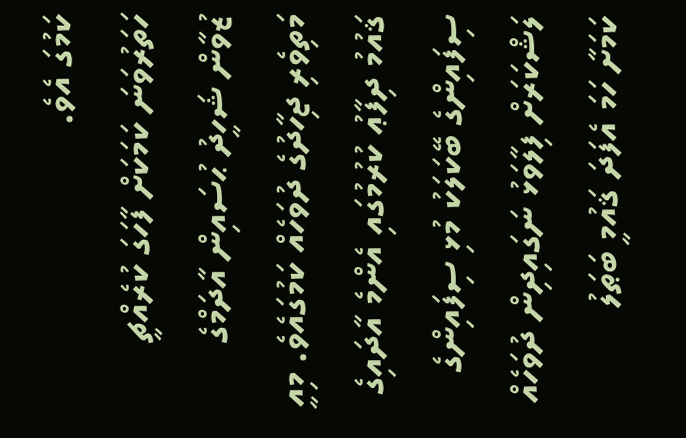ކަމުގަ އެވެ.
ހަތަރުވަނަ ކަމަކަށް ފާހަގަ ކުރެއްޗީ ޒުވާން ޝަހީދު ޙުސައިން އާދަމްގެ މަތިވެރި ޖިހާދުގެ ދުވަހެއް ކަމުގައެވެ. މިއީ ޤައުމު ދިފާޢު ކުރުމުގައި އެންމެ އާދައިގެ ސިފައިންގެ ބޭކަލަކު މުޅި ސިފައިންގެ ލަޝްކަރަށް ފިލާވަޅު ނަގައިދިން ދުވަހެއް ކަމަށާ ހަމަ އެފަދަ ޤައުމީ ބަޠަލު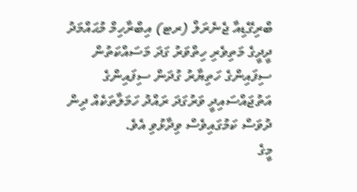ބްރިގޭޑިއާ ޖެނެރަލް (ރޓ) އިބްރާހިމް މުޙައްމަދު ދީދީގެ މަތިވެރި ހިތްވަރު ގަދަ މަސައްކަތުން ސިފައިންގެ ހަތިޔާރު ގުދަން ސިފައިންގެ އަތުޖައްސައިދީ ވަރުގަދަ ރައްދު ހަމަލާތަކެއް ދިން ދުވަސް ކަމުގައިވެސް ވިދާޅުވި އެވެ.
މީގެ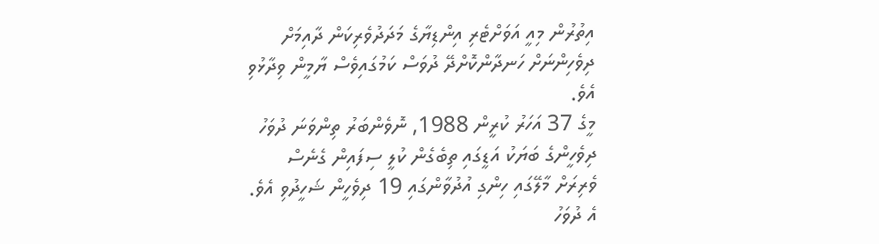އިތުރުން މިއީ އަވަށްޓެރި އިންޑިޔާގެ މަދަދުވެރިކަން ދާއިމަށް ދިވެހިންނަށް ހަނދާންކޮށްދޭ ދުވަސް ކަމުގައިވެސް ޔާމީން ވިދާޅުވި އެވެ.
މީގެ 37 އަހަރު ކުރީން 1988, ނޮވެންބަރު ތިންވަނަ ދުވަހު ދިވެހީންގެ ބަޔަކު އަޑީގައި ތިބެގެން ކުލީ ސިފައިން ގެނެސް ވެރިރަށް މާލޭގައި ހިންގި އުދުވާންގައި 19 ދިވެހީން ޝަހީދުވި އެވެ. އެ ދުވަހު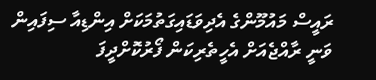ރައީސް މައުމޫންގެ އެދިވަޑައިގަތުމަކަށް އިންޑިއާ ސިފައިން ވަނީ ރާއްޖެއަށް އެހީތެރިކަން ފޯރުކޮށްދީފަ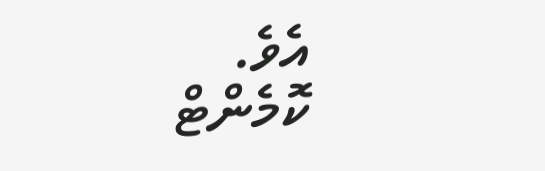އެވެ.
ކޮމެންޓް